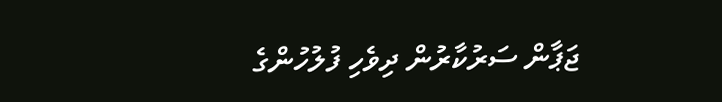ޖަޕާން ސަރުކާރުން ދިވެހި ފުލުހުންގެ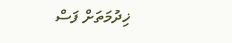ޚިދުމަތަށް ފަސް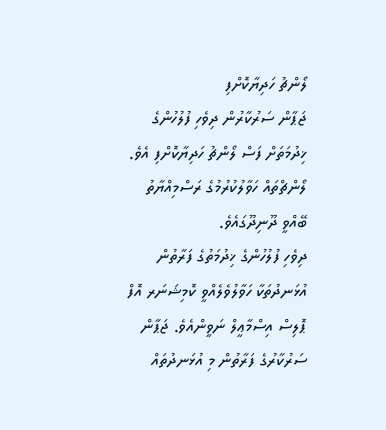ލޯންޗު ހަދިޔާކޮށްފި
ޖަޕާން ސަރުކާރުން ދިވެހި ފުލުހުންގެ ޚިދުމަތަށް ފަސް ލޯންޗު ހަދިޔާކޮށްފި އެވެ. ލޯންޗްތައް ހަވާލުކުރުމުގެ ރަސްމިއްޔާތު ބޭއްވީ ދޫނިދޫގައެވެ.
ދިވެހި ފުލުހުންގެ ޚިދުމަތުގެ ފަރާތުން އުޅަނދުތަކާ ހަވާލުވެލެއްވީ ކޮމިޝަނަރ އޮފް ޕޮލިސް އިސްމާޢީލް ނަވީންއެވެ. ޖަޕާން ސަރުކާރުގެ ފަރާތުން މި އުޅަނދުތައް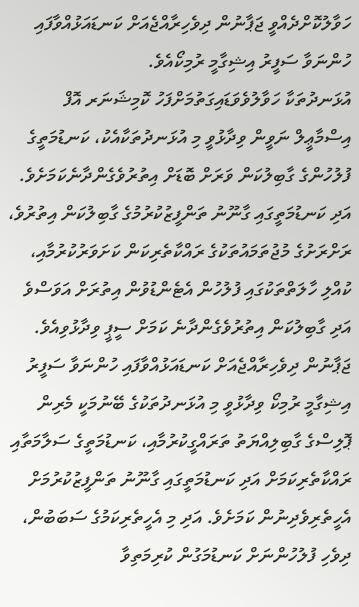ހަވާލުކޮށްދެއްވީ ޖަޕާނުން ދިވެހިރާއްޖެއަށް ކަނޑައަޅުއްވާފައި ހުންނަވާ ސަފީރު އިޝިގާމީ ރުމިކޯއެވެ.
އުޅަނދުތަކާ ހަވާލުވެވަޑައިގަތުމަށްފަހު ކޮމިޝަނަރ އޮފް އިސްމާޢީލް ނަވީން ވިދާޅުވީ މި އުޅަނދުތަކާއެކު، ކަނޑުމަތީގެ ފުލުހުންގެ ގާބިލުކަން ވަރަށް ބޮޑަށް އިތުރުވެގެންދާނެކަމަށެވެ. އަދި ކަނޑުމަތީގައި ގާނޫނު ތަންފީޒުކުރުމުގެ ގާބިލުކަން އިތުރުވެ، ރަށްރަށުގެ މުޖުތަމައުތަކުގެ ރައްކާތެރިކަން ކަށަވަރުކުރުމާއި، ކުއްލި ހާލަތްތަކުގައި ފުލުހުން އެޓެންޑުވުން އިތުރަށް އަވަސްވެ އަދި ގާބިލުކަން އިތުރުވެގެންދާނެ ކަމަށް ސީޕީ ވިދާޅުވިއެވެ.
ޖަޕާނުން ދިވެހިރާއްޖެއަށް ކަނޑައަޅުއްވާފައި ހުންނަވާ ސަފީރު އިޝިގާމީ ރުމިކޯ ވިދާޅުވީ މި އުޅަނދުތަކުގެ ބޭނުމަކީ މެރިން ޕޮލިސްގެ ގާބިލިއްޔަތު ތަރައްގީކުރުމާއި، ކަނޑުމަތީގެ ސަލާމަތާއި ރައްކާތެރިކަމަށް އަދި ކަނޑުމަތީގައި ގާނޫނު ތަންފީޒުކުރުމަށް އެހީތެރިވެދިނުން ކަމަށެވެ. އަދި މި އެހީތެރިކަމުގެ ސަބަބުން، ދިވެހި ފުލުހުންނަށް ކަނޑުމަގުން ކުރިމަތިވާ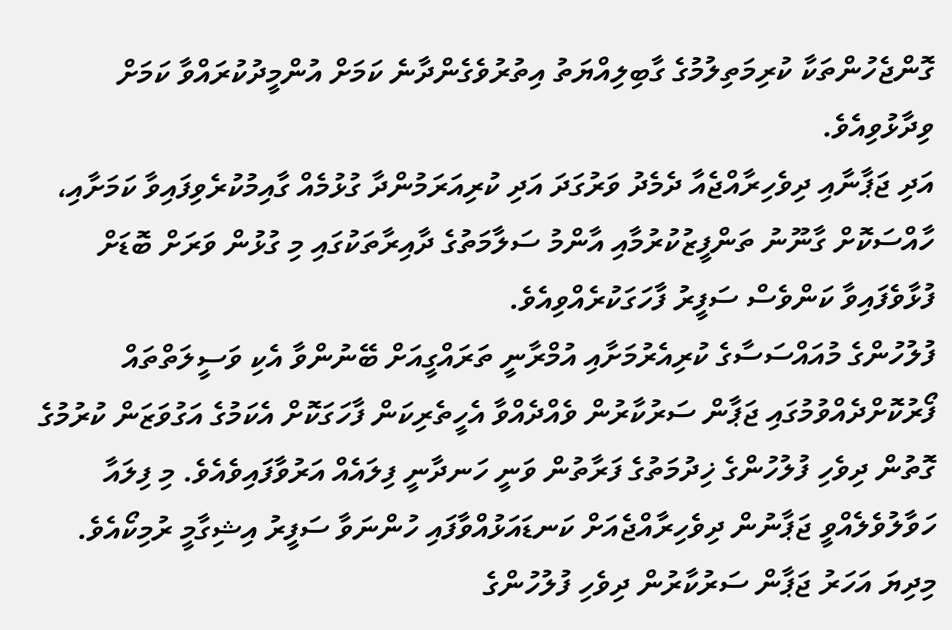ގޮންޖެހުންތަކާ ކުރިމަތިލުމުގެ ގާބިލިއްޔަތު އިތުރުވެގެންދާނެ ކަމަށް އުންމީދުކުރައްވާ ކަމަށް ވިދާޅުވިއެވެ.
އަދި ޖަޕާނާއި ދިވެހިރާއްޖެއާ ދެމެދު ވަރުގަދަ އަދި ކުރިއަރަމުންދާ ގުޅުމެއް ގާއިމުކުރެވިފައިވާ ކަމަށާއި، ހާއްސަކޮށް ގާނޫނު ތަންފީޒުކުރުމާއި އާންމު ސަލާމަތުގެ ދާއިރާތަކުގައި މި ގުޅުން ވަރަށް ބޮޑަށް ފުޅާވެފައިވާ ކަންވެސް ސަފީރު ފާހަގަކުރެއްވިއެވެ.
ފުލުހުންގެ މުއައްސަސާގެ ކުރިއެރުމަށާއި އުމްރާނީ ތަރައްގީއަށް ބޭނުންވާ އެކި ވަސީލަތްތައް ފޯރުކޮށްދެއްވުމުގައި ޖަޕާން ސަރުކާރުން ވެއްދެއްވާ އެހީތެރިކަން ފާހަގަކޮށް އެކަމުގެ އަގުވަޒަން ކުރުމުގެ ގޮތުން ދިވެހި ފުލުހުންގެ ޚިދުމަތުގެ ފަރާތުން ވަނީ ހަނދާނީ ފިލައެއް އަރުވާފައިވެއެވެ. މި ފިލައާ ހަވާލުވެލެއްވީ ޖަޕާނުން ދިވެހިރާއްޖެއަށް ކަނޑައަޅުއްވާފައި ހުންނަވާ ސަފީރު އިޝިގާމީ ރުމިކޯއެވެ.
މިދިޔަ އަހަރު ޖަޕާން ސަރުކާރުން ދިވެހި ފުލުހުންގެ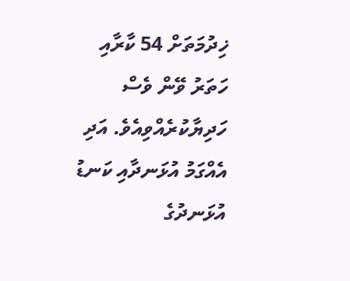ޚިދުމަތަށް 54 ކާރާއި ހަތަރު ވޭން ވެސް ހަދިޔާކުރެއްވިއެވެ. އަދި އެއްގަމު އުޅަނދާއި ކަނޑު އުޅަނދުގެ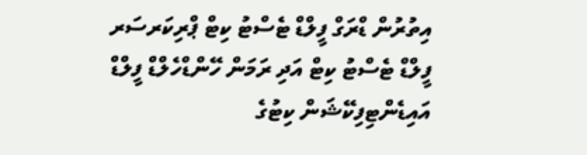އިތުރުން ޑްރަގް ފީލްޑް ޓެސްޓު ކިޓް ޕްރިކަރސަރ ފީލްޑް ޓެސްޓު ކިޓް އަދި ރަމަން ހޭންޑްހެލްޑް ފީލްޑް އައިޑެންޓިފިކޭޝަން ކިޓުގެ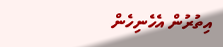އިތުރުން އެހެނިހެން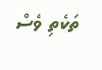ތަކެތި ވެސް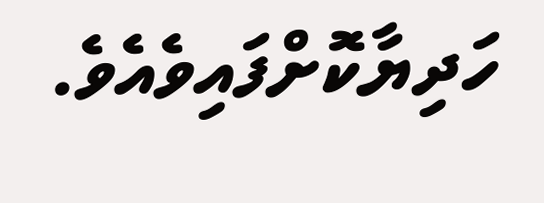ހަދިޔާކޮށްފައިވެއެވެ.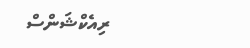ރިއެކްޝަންސް